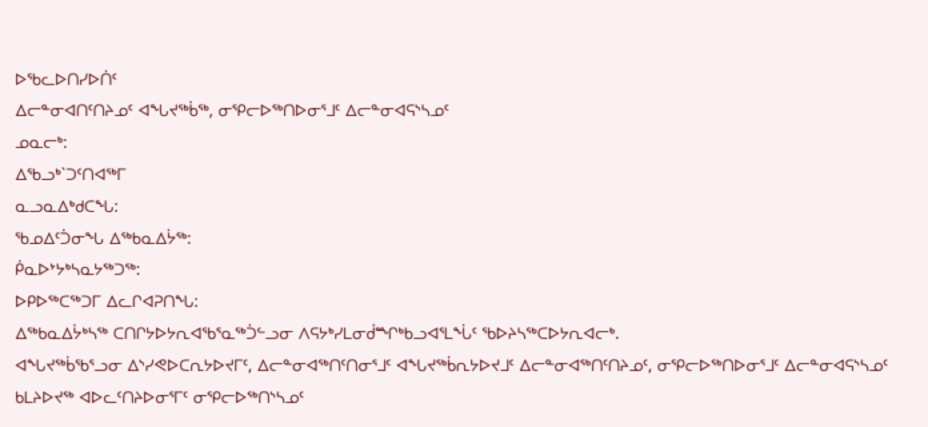ᐅᖃᓚᐅᑎᓯᐅᑏᑦ
ᐃᓕᓐᓂᐊᑎᑦᑎᔨᓄᑦ ᐊᖓᔪᖅᑳᖅ, ᓂᕿᓕᐅᖅᑎᐅᓂᕐᒧᑦ ᐃᓕᓐᓂᐊᕋᔅᓴᓄᑦ
ᓄᓇᓕᒃ:
ᐃᖃᓗᒃ`ᑐᑦᑎᐊᖅᒥ
ᓇᓗᓇᐃᒃᑯᑕᖓ:
ᖃᓄᐃᑦᑑᓂᖓ ᐃᖅᑲᓇᐃᔮᖅ:
ᑮᓇᐅᔾᔭᒃᓴᓇᔭᖅᑐᖅ:
ᐅᑭᐅᖅᑕᖅᑐᒥ ᐃᓚᒋᐊᕈᑎᖓ:
ᐃᖅᑲᓇᐃᔮᒃᓴᖅ ᑕᑎᒋᔭᐅᔭᕆᐊᖃᕐᓇᖅᑑᓪᓗᓂ ᐱᕋᔭᒃᓯᒪᓂᑰᙱᒃᑲᓗᐊᕐᒪᖔᑦ ᖃᐅᔨᓴᖅᑕᐅᔭᕆᐊᓕᒃ.
ᐊᖓᔪᖅᑳᖃᕐᓗᓂ ᐃᔅᓯᕙᐅᑕᕆᔭᐅᔪᒥᑦ, ᐃᓕᓐᓂᐊᖅᑎᑦᑎᓂᕐᒧᑦ ᐊᖓᔪᖅᑳᕆᔭᐅᔪᒧᑦ ᐃᓕᓐᓂᐊᖅᑎᑦᑎᔨᓄᑦ, ᓂᕿᓕᐅᖅᑎᐅᓂᕐᒧᑦ ᐃᓕᓐᓂᐊᕋᔅᓴᓄᑦ ᑲᒪᔨᐅᔪᖅ ᐊᐅᓚᑦᑎᔨᐅᓂᕐᒥᑦ ᓂᕿᓕᐅᖅᑎᔅᓴᓄᑦ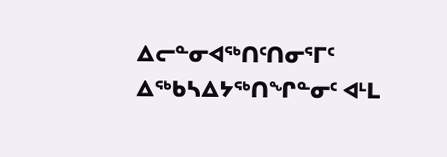ᐃᓕᓐᓂᐊᖅᑎᑦᑎᓂᕐᒥᑦ ᐃᖅᑲᓴᐃᔭᖅᑎᖏᓐᓂᑦ ᐊᒻᒪ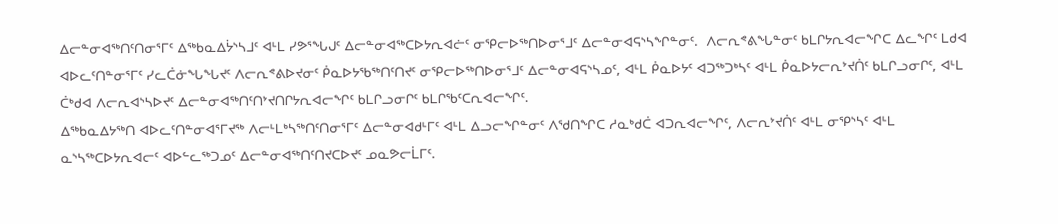ᐃᓕᓐᓂᐊᖅᑎᑦᑎᓂᕐᒥᑦ ᐃᖅᑲᓇᐃᔮᔅᓴᒧᑦ ᐊᒻᒪ ᓯᕗᕐᖓᒍᑦ ᐃᓕᓐᓂᐊᖅᑕᐅᔭᕆᐊᓖᑦ ᓂᕿᓕᐅᖅᑎᐅᓂᕐᒧᑦ ᐃᓕᓐᓂᐊᕋᔅᓴᖏᓐᓂᑦ.  ᐱᓕᕆᕝᕕᖓᓐᓂᑦ ᑲᒪᒋᔭᕆᐊᓕᖏᑕ ᐃᓚᖏᑦ ᒪᑯᐊ ᐊᐅᓚᑦᑎᓐᓂᕐᒥᑦ ᓯᓚᑖᓃᖓᖓᔪᑦ ᐱᓕᕆᕝᕕᐅᔪᓂᑦ ᑮᓇᐅᔭᖃᖅᑎᑦᑎᔪᑦ ᓂᕿᓕᐅᖅᑎᐅᓂᕐᒧᑦ ᐃᓕᓐᓂᐊᕋᔅᓴᓄᑦ, ᐊᒻᒪ ᑮᓇᐅᔭᑦ ᐊᑐᖅᑐᒃᓴᑦ ᐊᒻᒪ ᑮᓇᐅᔭᓕᕆᔾᔪᑏᑦ ᑲᒪᒋᓗᓂᒋᑦ, ᐊᒻᒪ ᑖᒃᑯᐊ ᐱᓕᕆᐊᔅᓴᐅᔪᑦ ᐃᓕᓐᓂᐊᖅᑎᑦᑎᔾᔪᑎᒋᔭᕆᐊᓕᖏᑦ ᑲᒪᒋᓗᓂᒋᑦ ᑲᒪᒋᖃᑦᑕᕆᐊᓕᖏᑦ.
ᐃᖅᑲᓇᐃᔭᖅᑎ ᐊᐅᓚᑦᑎᓐᓂᐊᕐᒥᔪᖅ ᐱᓕᒻᒪᒃᓴᖅᑎᑦᑎᓂᕐᒥᑦ ᐃᓕᓐᓂᐊᑯᒻᒥᑦ ᐊᒻᒪ ᐃᓗᓕᖏᓐᓂᑦ ᐱᖁᑎᖏᑕ ᓱᓇᒃᑯᑖ ᐊᑐᕆᐊᓕᖏᑦ, ᐱᓕᕆᔾᔪᑏᑦ ᐊᒻᒪ ᓂᕿᔅᓴᑦ ᐊᒻᒪ ᓇᔅᓴᖅᑕᐅᔭᕆᐊᓕᑦ ᐊᐅᓪᓚᖅᑐᓄᑦ ᐃᓕᓐᓂᐊᖅᑎᑦᑎᔪᑕᐅᔪᑦ ᓄᓇᕗᓕᒫᒥᑦ.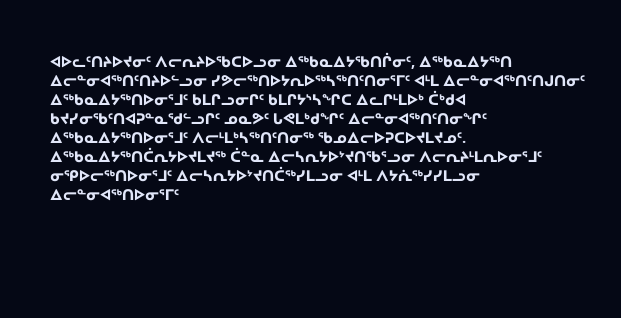ᐊᐅᓚᑦᑎᔨᐅᔪᓂᑦ ᐱᓕᕆᔨᐅᖃᑕᐅᓗᓂ ᐃᖅᑲᓇᐃᔭᖃᑎᒌᓂᑦ, ᐃᖅᑲᓇᐃᔭᖅᑎ ᐃᓕᓐᓂᐊᖅᑎᑦᑎᔨᐅᓪᓗᓂ ᓯᕗᓕᖅᑎᐅᔭᕆᐅᖅᓴᖅᑎᑦᑎᓂᕐᒥᑦ ᐊᒻᒪ ᐃᓕᓐᓂᐊᖅᑎᑦᑎᒍᑎᓂᑦ ᐃᖅᑲᓇᐃᔭᖅᑎᐅᓂᕐᒧᑦ ᑲᒪᒋᓗᓂᒋᑦ ᑲᒪᒋᔭᔅᓴᖏᑕ ᐃᓚᒋᒻᒪᐅᒃ ᑖᒃᑯᐊ ᑲᔪᓯᓂᖃᑦᑎᐊᕈᓐᓇᖁᓪᓗᒋᑦ ᓄᓇᕗᑦ ᒐᕙᒪᒃᑯᖏᑦ ᐃᓕᓐᓂᐊᖅᑎᑦᑎᓂᖏᑦ ᐃᖅᑲᓇᐃᔭᖅᑎᐅᓂᕐᒧᑦ ᐱᓕᒻᒪᒃᓴᖅᑎᑦᑎᓂᖅ ᖃᓄᐃᓕᐅᕈᑕᐅᔪᒪᔪᓄᑦ.
ᐃᖅᑲᓇᐃᔭᖅᑎᑖᕆᔭᐅᔪᒪᔪᖅ ᑖᓐᓇ ᐃᓕᓴᕆᔭᐅᔾᔪᑎᖃᕐᓗᓂ ᐱᓕᕆᔨᒻᒪᕆᐅᓂᕐᒧᑦ ᓂᕿᐅᓕᖅᑎᐅᓂᕐᒧᑦ ᐃᓕᓴᕆᔭᐅᔾᔪᑎᑖᖅᓯᒪᓗᓂ ᐊᒻᒪ ᐱᔭᕇᖅᓯᓯᒪᓗᓂ ᐃᓕᓐᓂᐊᖅᑎᐅᓂᕐᒥᑦ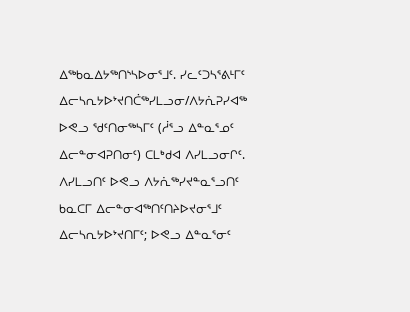ᐃᖅᑲᓇᐃᔭᖅᑎᔅᓴᐅᓂᕐᒧᑦ. ᓯᓚᑦᑐᓴᕐᕕᒻᒥᑦ ᐃᓕᓴᕆᔭᐅᔾᔪᑎᑖᖅᓯᒪᓗᓂ/ᐱᔭᕇᕈᓯᐊᖅ ᐅᕙᓗ ᖁᑦᑎᓂᖅᓴᒥᑦ (ᓲᕐᓗ ᐃᓐᓇᕐᓄᑦ ᐃᓕᓐᓂᐊᕈᑎᓂᑦ) ᑕᒪᒃᑯᐊ ᐱᓯᒪᓗᓂᒋᑦ. ᐱᓯᒪᓗᑎᑦ ᐅᕙᓗ ᐱᔭᕇᖅᓯᔪᓐᓇᕐᓗᑎᑦ ᑲᓇᑕᒥ ᐃᓕᓐᓂᐊᖅᑎᑦᑎᔨᐅᔪᓂᕐᒧᑦ ᐃᓕᓴᕆᔭᐅᔾᔪᑎᒥᑦ; ᐅᕙᓗ ᐃᓐᓇᕐᓂᑦ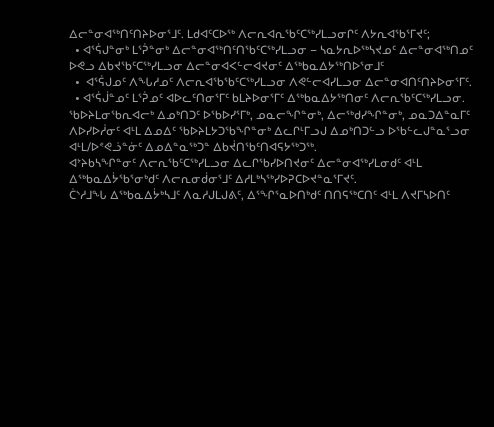ᐃᓕᓐᓂᐊᖅᑎᑦᑎᔨᐅᓂᕐᒧᑦ. ᒪᑯᐊᑦᑕᐅᖅ ᐱᓕᕆᐊᕆᖃᑦᑕᖅᓯᒪᓗᓂᒋᑦ ᐱᔭᕆᐊᖃᕐᒥᔪᑦ;
  • ᐊᕐᕌᒍᓐᓂᒃ ᒪᕐᕉᓐᓂᒃ ᐃᓕᓐᓂᐊᖅᑎᑦᑎᖃᑦᑕᖅᓯᒪᓗᓂ − ᓴᓇᔭᕆᐅᖅᓴᔪᓄᑦ ᐃᓕᓐᓂᐊᖅᑎᓄᑦ ᐅᕙᓗ ᐃᑲᔪᖃᑦᑕᖅᓯᒪᓗᓂ ᐃᓕᓐᓂᐊᐸᓪᓕᐊᔪᓂᑦ ᐃᖅᑲᓇᐃᔭᖅᑎᐅᕐᓂᒧᑦ
  •  ᐊᕐᕌᒍᓄᑦ ᐱᖓᓱᓄᑦ ᐱᓕᕆᐊᖃᖃᑦᑕᖅᓯᒪᓗᓂ ᐱᕙᓪᓕᐊᓯᒪᓗᓂ ᐃᓕᓐᓂᐊᑎᑦᑎᔨᐅᓂᕐᒥᑦ.
  • ᐊᕐᕌᒎᓐᓄᑦ ᒪᕐᕉᓄᑦ ᐊᐅᓚᑦᑎᓂᕐᒥᑦ ᑲᒪᔨᐅᓂᕐᒥᑦ ᐃᖅᑲᓇᐃᔭᖅᑎᓂᑦ ᐱᓕᕆᖃᑦᑕᖅᓯᒪᓗᓂ.
ᖃᐅᔨᒪᓂᖃᕆᐊᓕᒃ ᐃᓄᒃᑎᑐᑦ ᐅᖃᐅᓯᕐᒥᒃ, ᓄᓇᓕᖏᓐᓂᒃ, ᐃᓕᖅᑯᓯᖏᓐᓂᒃ, ᓄᓇᑐᐃᓐᓇᒥᑦ ᐱᐅᓯᐅᓲᓂᑦ ᐊᒻᒪ ᐃᓄᐃᑦ ᖃᐅᔨᒪᔭᑐᖃᖏᓐᓂᒃ ᐃᓚᒋᒻᒥᓗᒍ ᐃᓄᒃᑎᑐᓪᓗ ᐅᖃᓪᓚᒍᓐᓇᕐᓗᓂ ᐊᒻᒪ/ᐅᕝᕙᓘᓐᓃᑦ ᐃᓄᐃᓐᓇᖅᑐᓐ ᐃᑲᔫᑎᖃᑦᑎᐊᕋᔭᖅᑐᖅ.
ᐊᔾᔨᑲᓴᖏᓐᓂᑦ ᐱᓕᕆᖃᑦᑕᖅᓯᒪᓗᓂ ᐃᓚᒋᖃᓯᐅᑎᔪᓂᑦ ᐃᓕᓐᓂᐊᖅᓯᒪᓂᑯᑦ ᐊᒻᒪ ᐃᖅᑲᓇᐃᔮᖃᕐᓂᒃᑯᑦ ᐱᓕᕆᓂᑰᓂᕐᒧᑦ ᐃᓱᒪᒃᓴᖅᓯᐅᕈᑕᐅᔪᓐᓇᕐᒥᔪᑦ.
ᑖᔅᓱᒧᖓ ᐃᖅᑲᓇᐃᔮᒃᓴᒧᑦ ᐱᓇᓱᒍᒪᒍᕕᑦ, ᐃᕐᖏᕐᓇᐅᑎᒃᑯᑦ ᑎᑎᕋᖅᑕᑎᑦ ᐊᒻᒪ ᐱᔪᒥᓴᐅᑎᑦ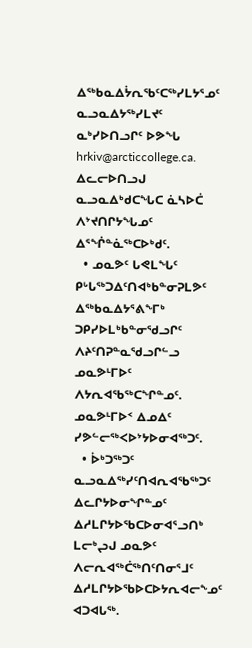ᐃᖅᑲᓇᐃᔮᕆᖃᑦᑕᖅᓯᒪᔭᕐᓄᑦ ᓇᓗᓇᐃᔭᖅᓯᒪᔪᑦ ᓇᒃᓯᐅᑎᓗᒋᑦ ᐅᕗᖓ hrkiv@arcticcollege.ca. ᐃᓚᓕᐅᑎᓗᒍ ᓇᓗᓇᐃᒃᑯᑕᖓᑕ ᓈᓴᐅᑖ ᐱᔾᔪᑎᒋᔭᖓᓄᑦ ᐃᕐᖐᓐᓈᖅᑕᐅᒃᑯᑦ.
  • ᓄᓇᕗᑦ ᒐᕙᒪᖓᑦ ᑭᒡᒐᖅᑐᐃᑦᑎᐊᒃᑲᓐᓂᕈᒪᕗᑦ ᐃᖅᑲᓇᐃᔭᕐᕕᖕᒥᒃ ᑐᑭᓯᐅᒪᒃᑲᓐᓂᖁᓗᒋᑦ ᐱᔨᑦᑎᕈᓐᓇᖁᓗᒋᓪᓗ ᓄᓇᕗᒻᒥᐅᑦ ᐱᔭᕆᐊᖃᖅᑕᖏᓐᓄᑦ. ᓄᓇᕗᒻᒥᐅᑉ ᐃᓄᐃᑦ ᓯᕗᓪᓕᖅᐸᐅᔾᔭᐅᓂᐊᖅᑐᑦ.
  • ᐆᒃᑐᖅᑐᑦ ᓇᓗᓇᐃᖅᓯᑦᑎᐊᕆᐊᖃᖅᑐᑦ ᐃᓚᒋᔭᐅᓂᖏᓐᓄᑦ ᐃᓱᒪᒋᔭᐅᖃᑕᐅᓂᐊᕐᓗᑎᒃ ᒪᓕᒃᖢᒍ ᓄᓇᕗᑦ ᐱᓕᕆᐊᖅᑖᖅᑎᑦᑎᓂᕐᒧᑦ ᐃᓱᒪᒋᔭᐅᖃᐅᑕᐅᔭᕆᐊᓕᖕᓄᑦ ᐊᑐᐊᒐᖅ.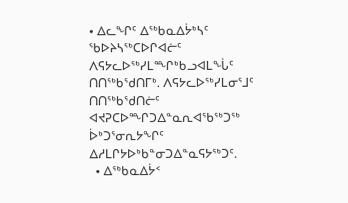• ᐃᓚᖏᑦ ᐃᖅᑲᓇᐃᔮᒃᓴᑦ ᖃᐅᔨᓴᖅᑕᐅᒋᐊᓖᑦ ᐱᕋᔭᓚᐅᖅᓯᒪᙱᒃᑲᓗᐊᒪᖔᑦ ᑎᑎᖅᑲᖁᑎᒥᒃ. ᐱᕋᔭᓚᐅᖅᓯᒪᓂᕐᒧᑦ ᑎᑎᖅᑲᖁᑎᓖᑦ ᐊᔪᕈᑕᐅᙱᑐᐃᓐᓇᕆᐊᖃᖅᑐᖅ ᐆᒃᑐᕐᓂᕆᔭᖏᑦ ᐃᓱᒪᒋᔭᐅᒃᑲᓐᓂᑐᐃᓐᓇᕋᔭᖅᑐᑦ.
  • ᐃᖅᑲᓇᐃᔮᑉ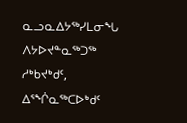ᓇᓗᓇᐃᔭᖅᓯᒪᓂᖓ ᐱᔭᐅᔪᓐᓇᖅᑐᖅ ᓱᒃᑲᔪᒃᑯᑦ, ᐃᕐᖐᓇᖅᑕᐅᒃᑯᑦ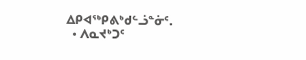ᐃᑭᐊᖅᑭᕕᒃᑯᓪᓘᓐᓃᑦ.
  • ᐱᓇᔪᒃᑐᑦ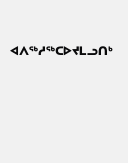ᐊᐱᖅᓱᖅᑕᐅᔪᒪᓗᑎᒃ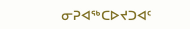ᓂᕈᐊᖅᑕᐅᔪᑐᐊᑦ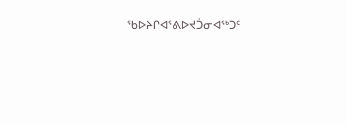ᖃᐅᔨᒋᐊᕐᕕᐅᔪᑑᓂᐊᖅᑐᑦ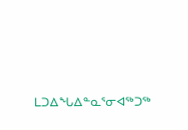ᒪᑐᐃᖓᐃᓐᓇᕐᓂᐊᖅᑐᖅ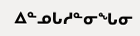ᐃᓐᓄᒐᓱᓐᓂᖓᓂ